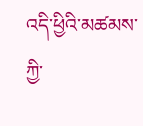འདི་ཕྱིའི་མཚམས་ཀྱི་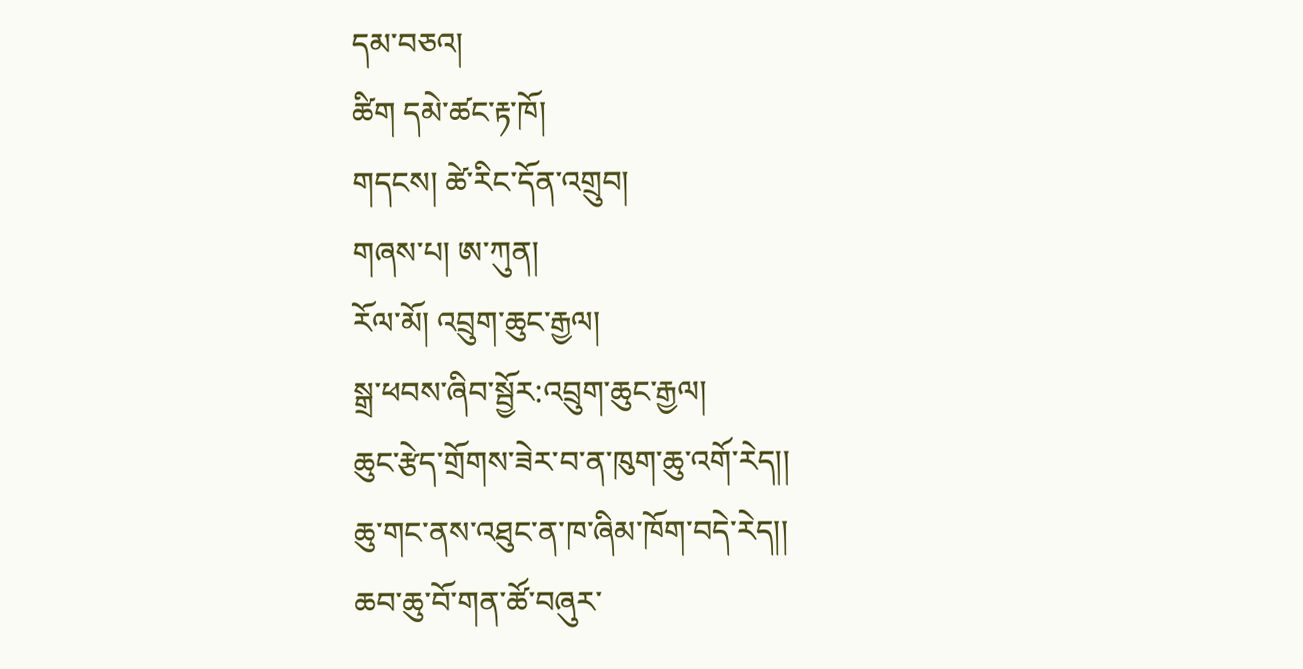དམ་བཅའ།
ཚིག དམེ་ཚང་རྟ་ཁོ།
གདངས། ཚེ་རིང་དོན་འགྲུབ།
གཞས་པ། ཨ་ཀུན།
རོལ་མོ། འབྲུག་ཆུང་རྒྱལ།
སྒྲ་ཕབས་ཞིབ་སྦྱོར:འབྲུག་ཆུང་རྒྱལ།
ཆུང་རྩེད་གྲོགས་ཟེར་བ་ན་ཁུག་ཆུ་འགོ་རེད།།
ཆུ་གང་ནས་འཐུང་ན་ཁ་ཞིམ་ཁོག་བདེ་རེད།།
ཆབ་ཆུ་བོ་གན་ཚོ་བཞུར་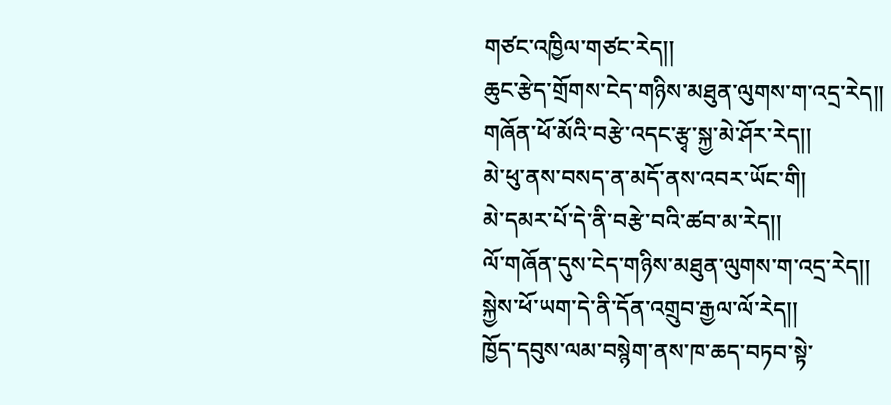གཙང་འཁྱིལ་གཙང་རེད།།
ཆུང་རྩེད་གྲོགས་ངེད་གཉིས་མཐུན་ལུགས་ག་འདྲ་རེད།།
གཞོན་ཕོ་མོའི་བརྩེ་འདང་རྩྭ་སྐྱ་མེ་ཤོར་རེད།།
མེ་ཕུ་ནས་བསད་ན་མདོ་ནས་འབར་ཡོང་གི།
མེ་དམར་པོ་དེ་ནི་བརྩེ་བའི་ཚབ་མ་རེད།།
ལོ་གཞོན་དུས་ངེད་གཉིས་མཐུན་ལུགས་ག་འདྲ་རེད།།
སྐྱེས་ཕོ་ཡག་དེ་ནི་དོན་འགྲུབ་རྒྱལ་ལོ་རེད།།
ཁྱོད་དབུས་ལམ་བསྙེག་ནས་ཁ་ཆད་བཏབ་སྟེ་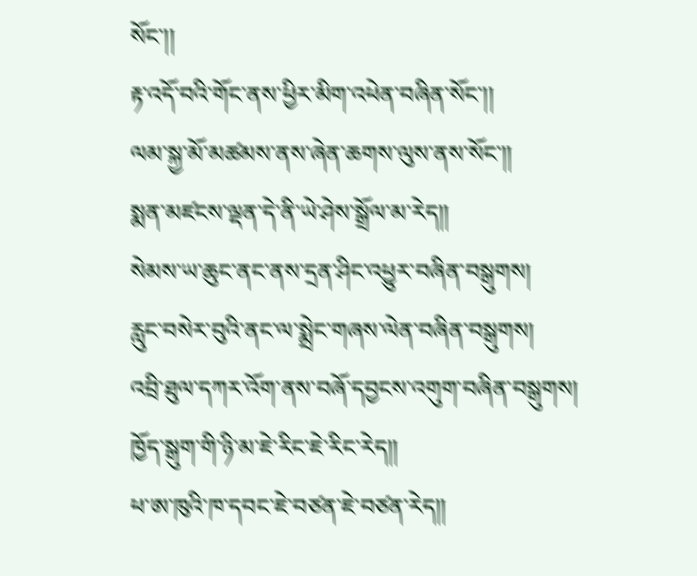སོང་།།
རྟ་འདོ་བའི་གོང་ནས་ཕྱིར་མིག་འཕེན་བཞིན་སོང་།།
ལམ་སྐྱ་མོ་མཚམས་ནས་ཞེན་ཆགས་ལུས་ནས་སོང་།།
སྨན་མཛངས་ལྡན་དེ་ནི་ཡེ་ཤེས་སྒྲོལ་མ་རེད།།
སེམས་ཡ་ཆུང་ནང་ནས་དྲན་ཤིང་འཕྱུར་བཞིན་བསྒུགས།
རླུང་བསེར་བུའི་ནང་ལ་སྨྲེང་གཞས་ལེན་བཞིན་བསྒུགས།
འབྲི་ཐུལ་དཀར་འོག་ནས་བཞོ་དབྱངས་འགུག་བཞིན་བསྒུགས།
ཁྱོད་སྒུག་གི་ཉི་མ་ཇེ་རིང་ཇེ་རིང་རེད།།
ཕ་ཨ་ཁུའི་ཁ་དབང་ཇེ་བཙན་ཇེ་བཙན་རེད།།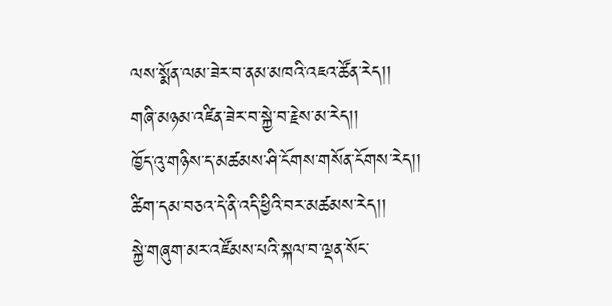ལས་སྨོན་ལམ་ཟེར་བ་ནམ་མཁའི་འཇའ་ཚོན་རེད།།
གཞི་མཉམ་འཛིན་ཟེར་བ་སྐྱེ་བ་རྗེས་མ་རེད།།
ཁྱོད་འུ་གཉིས་ད་མཚམས་ཤི་ངོགས་གསོན་ངོགས་རེད།།
ཚིག་དམ་བཅའ་དེ་ནི་འདི་ཕྱིའི་བར་མཚམས་རེད།།
སྐྱེ་གཞུག་མར་འཛོམས་པའི་སྐལ་བ་ལྡན་སོང་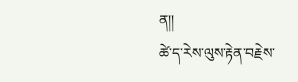ན།།
ཚེ་ད་རེས་ལུས་རྟེན་བརྗེས་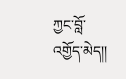ཀྱང་བློ་འགྱོད་མེད།།